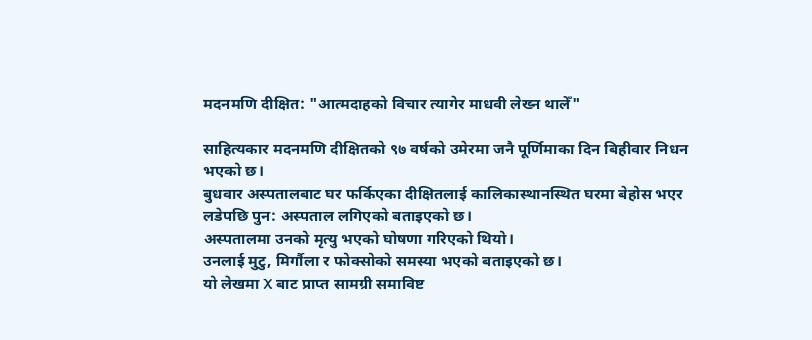मदनमणि दीक्षित: "आत्मदाहको विचार त्यागेर माधवी लेख्न थालेँ"

साहित्यकार मदनमणि दीक्षितको ९७ वर्षको उमेरमा जनै पूर्णिमाका दिन बिहीवार निधन भएको छ।
बुधवार अस्पतालबाट घर फर्किएका दीक्षितलाई कालिकास्थानस्थित घरमा बेहोस भएर लडेपछि पुन: अस्पताल लगिएको बताइएको छ।
अस्पतालमा उनको मृत्यु भएको घोषणा गरिएको थियो।
उनलाई मुटु, मिर्गौला र फोक्सोको समस्या भएको बताइएको छ।
यो लेखमा X बाट प्राप्त सामग्री समाविष्ट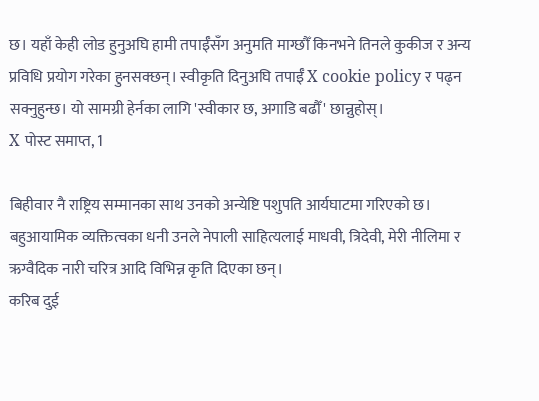छ। यहाँ केही लोड हुनुअघि हामी तपाईँसँग अनुमति माग्छौँ किनभने तिनले कुकीज र अन्य प्रविधि प्रयोग गरेका हुनसक्छन्। स्वीकृति दिनुअघि तपाईँ X cookie policy र पढ्न सक्नुहुन्छ। यो सामग्री हेर्नका लागि 'स्वीकार छ, अगाडि बढौँ' छान्नुहोस्।
X पोस्ट समाप्त, 1

बिहीवार नै राष्ट्रिय सम्मानका साथ उनको अन्येष्टि पशुपति आर्यघाटमा गरिएको छ।
बहुआयामिक व्यक्तित्वका धनी उनले नेपाली साहित्यलाई माधवी, त्रिदेवी, मेरी नीलिमा र ऋग्वैदिक नारी चरित्र आदि विभिन्न कृति दिएका छन्।
करिब दुई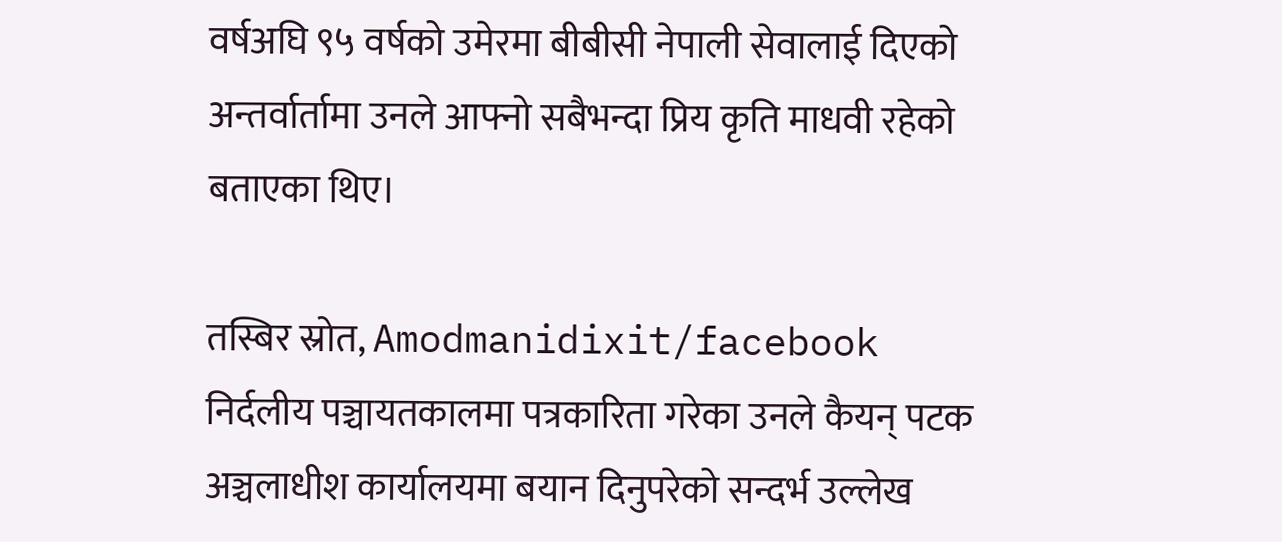वर्षअघि ९५ वर्षको उमेरमा बीबीसी नेपाली सेवालाई दिएको अन्तर्वार्तामा उनले आफ्नो सबैभन्दा प्रिय कृति माधवी रहेको बताएका थिए।

तस्बिर स्रोत, Amodmanidixit/facebook
निर्दलीय पञ्चायतकालमा पत्रकारिता गरेका उनले कैयन् पटक अञ्चलाधीश कार्यालयमा बयान दिनुपरेको सन्दर्भ उल्लेख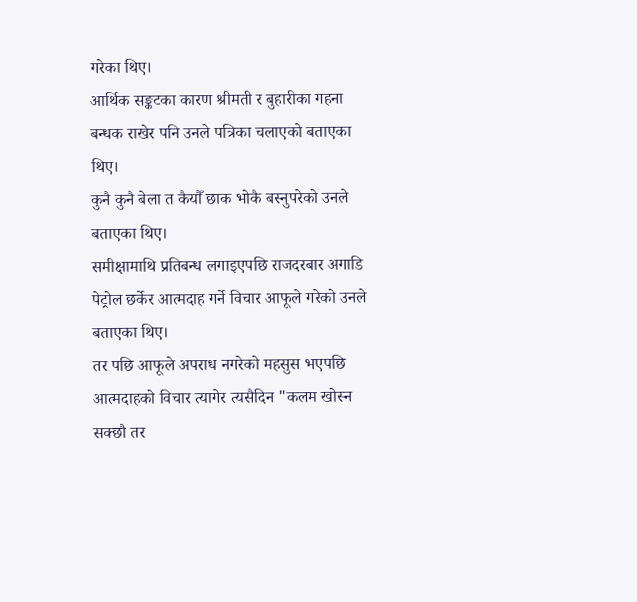गरेका थिए।
आर्थिक सङ्कटका कारण श्रीमती र बुहारीका गहना बन्धक राखेर पनि उनले पत्रिका चलाएको बताएका थिए।
कुनै कुनै बेला त कैयौँ छाक भोकै बस्नुपरेको उनले बताएका थिए।
समीक्षामाथि प्रतिबन्ध लगाइएपछि राजदरबार अगाडि पेट्रोल छर्केर आत्मदाह गर्ने विचार आफूले गरेको उनले बताएका थिए।
तर पछि आफूले अपराध नगरेको महसुस भएपछि आत्मदाहको विचार त्यागेर त्यसैदिन "कलम खोस्न सक्छौ तर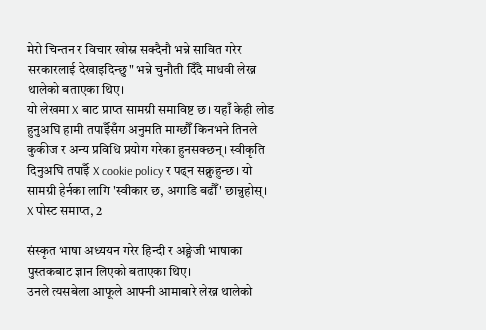मेरो चिन्तन र विचार खोस्न सक्दैनौ भन्ने सावित गरेर सरकारलाई देखाइदिन्छु" भन्ने चुनौती दिँदै माधवी लेख्न थालेको बताएका थिए।
यो लेखमा X बाट प्राप्त सामग्री समाविष्ट छ। यहाँ केही लोड हुनुअघि हामी तपाईँसँग अनुमति माग्छौँ किनभने तिनले कुकीज र अन्य प्रविधि प्रयोग गरेका हुनसक्छन्। स्वीकृति दिनुअघि तपाईँ X cookie policy र पढ्न सक्नुहुन्छ। यो सामग्री हेर्नका लागि 'स्वीकार छ, अगाडि बढौँ' छान्नुहोस्।
X पोस्ट समाप्त, 2

संस्कृत भाषा अध्ययन गरेर हिन्दी र अङ्ग्रेजी भाषाका पुस्तकबाट ज्ञान लिएको बताएका थिए।
उनले त्यसबेला आफूले आफ्नी आमाबारे लेख्न थालेको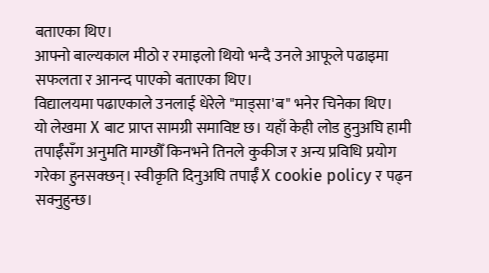बताएका थिए।
आफ्नो बाल्यकाल मीठो र रमाइलो थियो भन्दै उनले आफूले पढाइमा सफलता र आनन्द पाएको बताएका थिए।
विद्यालयमा पढाएकाले उनलाई धेरेले "माड्सा'ब" भनेर चिनेका थिए।
यो लेखमा X बाट प्राप्त सामग्री समाविष्ट छ। यहाँ केही लोड हुनुअघि हामी तपाईँसँग अनुमति माग्छौँ किनभने तिनले कुकीज र अन्य प्रविधि प्रयोग गरेका हुनसक्छन्। स्वीकृति दिनुअघि तपाईँ X cookie policy र पढ्न सक्नुहुन्छ।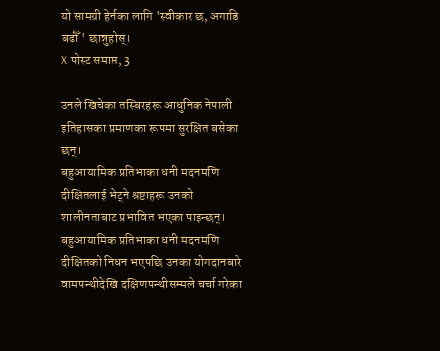यो सामग्री हेर्नका लागि 'स्वीकार छ, अगाडि बढौँ' छान्नुहोस्।
X पोस्ट समाप्त, 3

उनले खिचेका तस्बिरहरू आधुनिक नेपाली इतिहासका प्रमाणका रूपमा सुरक्षित बसेका छन्।
बहुआयामिक प्रतिभाका धनी मदनमणि दीक्षितलाई भेट्ने श्रष्टाहरू उनको शालीनताबाट प्रभावित भएका पाइन्छन्।
बहुआयामिक प्रतिभाका धनी मदनमणि दीक्षितको निधन भएपछि उनका योगदानबारे वामपन्थीदेखि दक्षिणपन्थीसम्मले चर्चा गरेका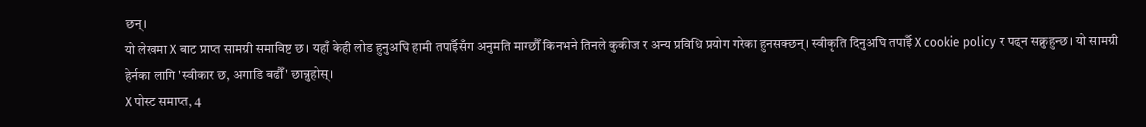छन्।
यो लेखमा X बाट प्राप्त सामग्री समाविष्ट छ। यहाँ केही लोड हुनुअघि हामी तपाईँसँग अनुमति माग्छौँ किनभने तिनले कुकीज र अन्य प्रविधि प्रयोग गरेका हुनसक्छन्। स्वीकृति दिनुअघि तपाईँ X cookie policy र पढ्न सक्नुहुन्छ। यो सामग्री हेर्नका लागि 'स्वीकार छ, अगाडि बढौँ' छान्नुहोस्।
X पोस्ट समाप्त, 4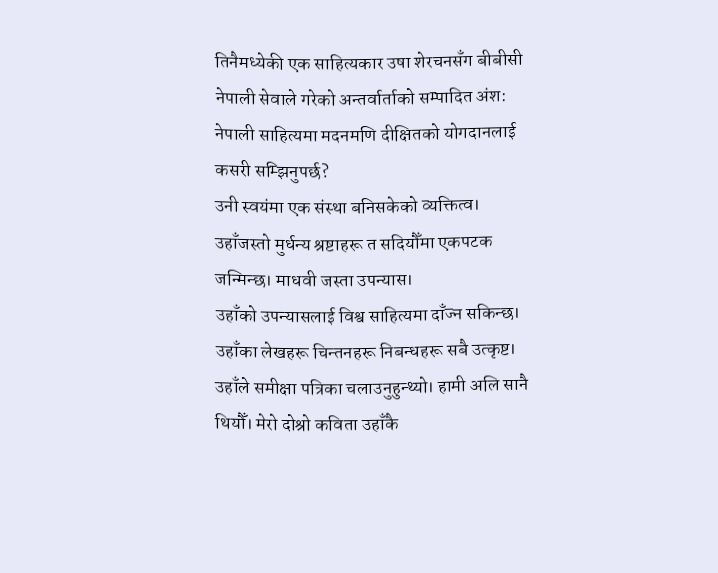तिनैमध्येकी एक साहित्यकार उषा शेरचनसँग बीबीसी नेपाली सेवाले गरेको अन्तर्वार्ताको सम्पादित अंश:
नेपाली साहित्यमा मदनमणि दीक्षितको योगदानलाई कसरी सम्झिनुपर्छ?
उनी स्वयंमा एक संस्था बनिसकेको व्यक्तित्व। उहाँजस्तो मुर्धन्य श्रष्टाहरू त सदियौँमा एकपटक जन्मिन्छ। माधवी जस्ता उपन्यास।
उहाँको उपन्यासलाई विश्व साहित्यमा दाँज्न सकिन्छ। उहाँका लेखहरू चिन्तनहरू निबन्धहरू सबै उत्कृष्ट।
उहाँले समीक्षा पत्रिका चलाउनुहुन्थ्यो। हामी अलि सानै थियौँ। मेरो दोश्रो कविता उहाँकै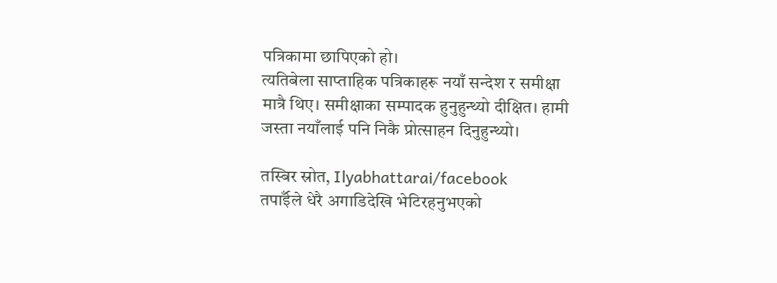पत्रिकामा छापिएको हो।
त्यतिबेला साप्ताहिक पत्रिकाहरू नयाँ सन्देश र समीक्षा मात्रै थिए। समीक्षाका सम्पादक हुनुहुन्थ्यो दीक्षित। हामी जस्ता नयाँलाई पनि निकै प्रोत्साहन दिनुहुन्थ्यो।

तस्बिर स्रोत, Ilyabhattarai/facebook
तपाईँले धेरै अगाडिदेखि भेटिरहनुभएको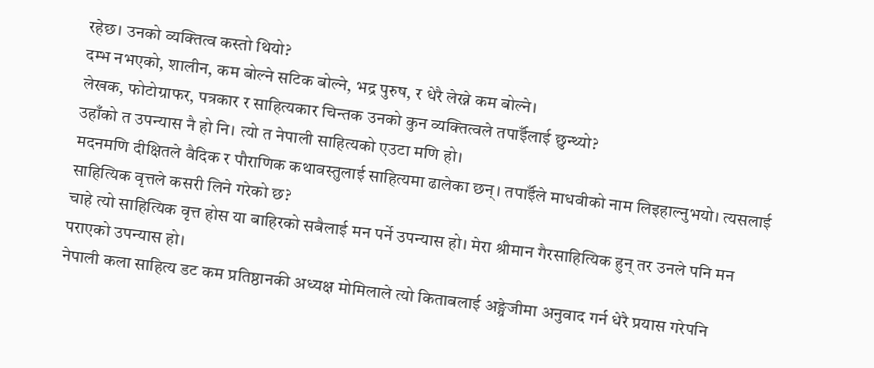रहेछ। उनको व्यक्तित्व कस्तो थियो?
दम्भ नभएको, शालीन, कम बोल्ने सटिक बोल्ने, भद्र पुरुष, र धेरै लेख्ने कम बोल्ने।
लेखक, फोटोग्राफर, पत्रकार र साहित्यकार चिन्तक उनको कुन व्यक्तित्वले तपाईँलाई छुन्थ्यो?
उहाँको त उपन्यास नै हो नि। त्यो त नेपाली साहित्यको एउटा मणि हो।
मदनमणि दीक्षितले वैदिक र पौराणिक कथावस्तुलाई साहित्यमा ढालेका छन्। तपाईँले माधवीको नाम लिइहाल्नुभयो। त्यसलाई साहित्यिक वृत्तले कसरी लिने गरेको छ?
चाहे त्यो साहित्यिक वृत्त होस या बाहिरको सबैलाई मन पर्ने उपन्यास हो। मेरा श्रीमान गैरसाहित्यिक हुन् तर उनले पनि मन पराएको उपन्यास हो।
नेपाली कला साहित्य डट कम प्रतिष्ठानकी अध्यक्ष मोमिलाले त्यो किताबलाई अङ्ग्रेजीमा अनुवाद गर्न धेरै प्रयास गरेपनि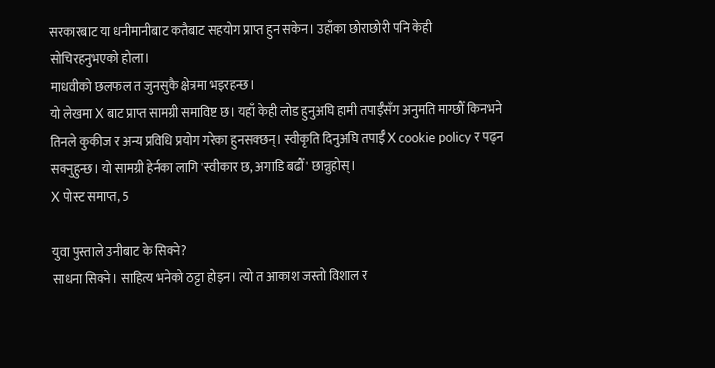सरकारबाट या धनीमानीबाट कतैबाट सहयोग प्राप्त हुन सकेन। उहाँका छोराछोरी पनि केही सोचिरहनुभएको होला।
माधवीको छलफल त जुनसुकै क्षेत्रमा भइरहन्छ।
यो लेखमा X बाट प्राप्त सामग्री समाविष्ट छ। यहाँ केही लोड हुनुअघि हामी तपाईँसँग अनुमति माग्छौँ किनभने तिनले कुकीज र अन्य प्रविधि प्रयोग गरेका हुनसक्छन्। स्वीकृति दिनुअघि तपाईँ X cookie policy र पढ्न सक्नुहुन्छ। यो सामग्री हेर्नका लागि 'स्वीकार छ, अगाडि बढौँ' छान्नुहोस्।
X पोस्ट समाप्त, 5

युवा पुस्ताले उनीबाट के सिक्ने?
साधना सिक्ने। साहित्य भनेको ठट्टा होइन। त्यो त आकाश जस्तो विशाल र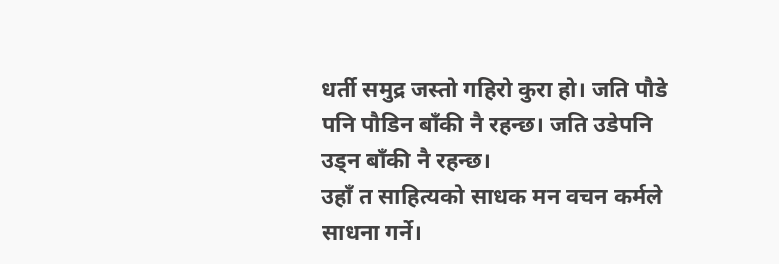धर्ती समुद्र जस्तो गहिरो कुरा हो। जति पौडे पनि पौडिन बाँकी नै रहन्छ। जति उडेपनि उड्न बाँकी नै रहन्छ।
उहाँ त साहित्यको साधक मन वचन कर्मले साधना गर्ने।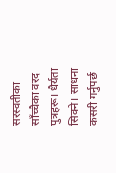सरस्वतीका साँच्चैका वरद पुत्रहरू। धैर्यता सिक्ने। साधना कसरी गर्नुपर्छ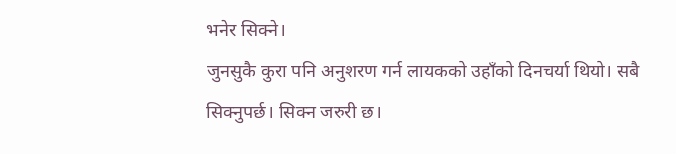भनेर सिक्ने।
जुनसुकै कुरा पनि अनुशरण गर्न लायकको उहाँको दिनचर्या थियो। सबै सिक्नुपर्छ। सिक्न जरुरी छ।